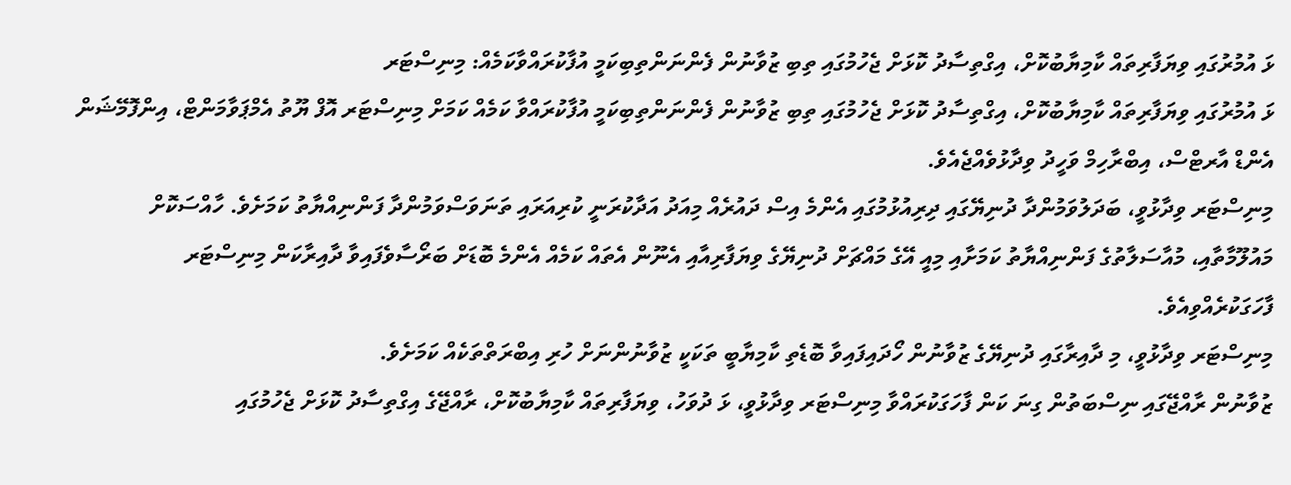ޅަ އުމުރުގައި ވިޔަފާރިތައް ކާމިޔާބުކޮށް، އިގްތިސާދު ކޮޅަށް ޖެހުމުގައި ތިބި ޒުވާނުން ފެންނަންތިބިކަމީ އުފާކުރައްވާކަމެއް: މިނިސްޓަރ
ޅަ އުމުރުގައި ވިޔަފާރިތައް ކާމިޔާބުކޮށް، އިގްތިސާދު ކޮޅަށް ޖެހުމުގައި ތިބި ޒުވާނުން ފެންނަންތިބިކަމީ އުފާކުރައްވާ ކަމެއް ކަމަށް މިނިސްޓަރ އޮފް ޔޫތު އެމްޕަވާމަންޓް، އިންފޮމޭޝަން އެންޑް އާރޓްސް، އިބްރާހިމް ވަހީދު ވިދާޅުވެއްޖެއެވެ.
މިނިސްޓަރ ވިދާޅުވީ، ބަދަލުވަމުންދާ ދުނިޔޭގައި ދިރިއުޅުމުގައި އެންމެ އިސް ދައުރެއް މިއަދު އަދާކުރަނީ ކުރިއަރައި ތަނަވަސްވަމުންދާ ފަންނިއްޔާތު ކަމަށެވެ. ހާއްސަކޮށް މައުލޫމާތާއި، މުއާސަލާތުގެ ފަންނިއްޔާތު ކަމަށާއި މިއީ އޭގެ މައްޗަށް ދުނިޔޭގެ ވިޔަފާރިއާއި އެނޫން އެތައް ކަމެއް އެންމެ ބޮޑަށް ބަރޯސާވެފައިވާ ދާއިރާކަން މިނިސްޓަރ ފާހަގަކުރެއްވިއެވެ.
މިނިސްޓަރ ވިދާޅުވީ، މި ދާއިރާގައި ދުނިޔޭގެ ޒުވާނުން ހޯދައިފައިވާ ބޮޑެތި ކާމިޔާބީ ތަކަކީ ޒުވާނުންނަށް ހުރި އިބްރަތްތަކެއް ކަމަށެވެ.
ޒުވާނުން ރާއްޖޭގައި ނިސްބަތުން ގިނަ ކަން ފާހަގަކުރައްވާ މިނިސްޓަރ ވިދާޅުވީ، ޅަ ދުވަހު، ވިޔަފާރިތައް ކާމިޔާބުކޮށް، ރާއްޖޭގެ އިގްތިސާދު ކޮޅަށް ޖެހުމުގައި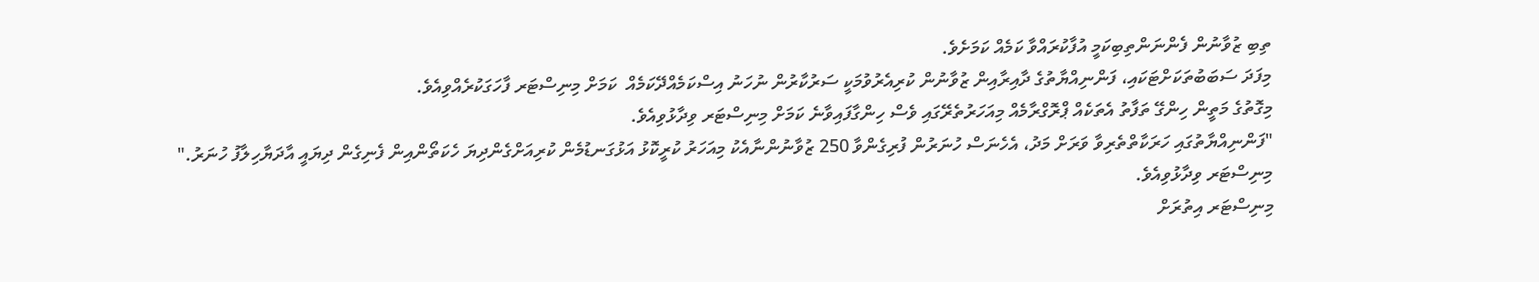ތިބި ޒުވާނުން ފެންނަންތިބިކަމީ އުފާކުރައްވާ ކަމެއް ކަމަށެވެ.
މިފަދަ ސަބަބުތަކަށްޓަކައި، ފަންނިއްޔާތުގެ ދާއިރާއިން ޒުވާނުން ކުރިއެރުވުމަކީ ސަރުކާރުން ނުހަނު އިސްކަމެއްދޭކަމެއް  ކަމަށް މިނިސްޓަރ ފާހަގަކުރެއްވިއެވެ.
މިގޮތުގެ މަތީން ހިންގޭ ތަފާތު އެތަކެއް ޕްރޮގްރާމެއް މިއަހަރުތެރޭގައި ވެސް ހިންގާފައިވާނެ ކަމަށް މިނިސްޓަރ ވިދާޅުވިއެވެ.
"ފަންނިއްޔާތުގައި ހަރަކާތްތެރިވާ ވަރަށް މަދު، އެހެނަސް ހުނަރުން ފުރިގެންވާ 250 ޒުވާނުންނާއެކު މިއަހަރު ކުރީކޮޅު އަޅުގަނޑުމެން ކުރިއަށްގެންދިޔަ ހެކަތޯންއިން ފެނިގެން ދިޔައީ އާދަޔާހިލާފު ހުނަރު." މިނިސްޓަރ ވިދާޅުވިއެވެ.
މިނިސްޓަރ އިތުރަށް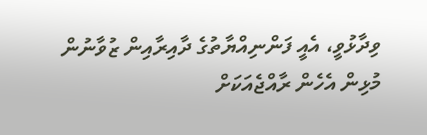ވިދާޅުވީ، އެއީ ފަންނިއްޔާތުގެ ދާއިރާއިން ޒުވާނުން މުޅިން އެހެން ރާއްޖެއަކަށް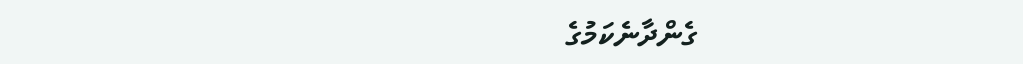ގެންދާނެކަމުގެ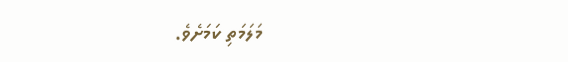މަލަމަތި ކަމަށެވެ.